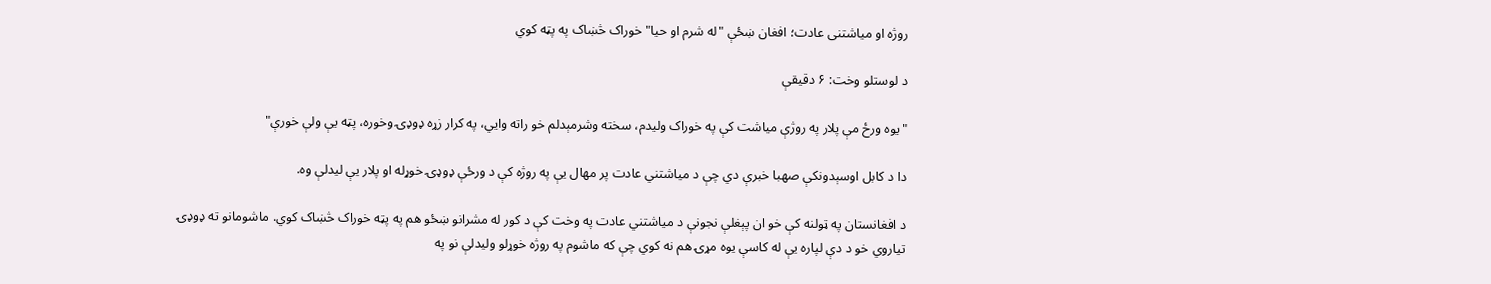روژه او میاشتنی عادت؛ افغان ښځې "له شرم او حیا" خوراک څښاک په پټه کوي

د لوستلو وخت: ۶ دقیقې

"يوه ورځ‌ مې پلار په روژې میاشت کې په خوراک ولیدم، سخته وشرمېدلم خو راته وايي، په کرار زړه ډوډۍ وخوره،‌ پټه یې ولې خورې"

دا د کابل اوسېدونکې صهبا خبرې دي چې د میاشتني عادت پر مهال یې په روژه کې د ورځې ډوډۍ خوړله او پلار یې لیدلې وه.

د افغانستان په ټولنه کې خو ان پېغلې نجونې د میاشتني‌ عادت په وخت کې د کور له مشرانو ښځو هم په پټه خوراک څښاک کوي. ماشومانو ته ډوډۍ تیاروي خو د دې لپاره یې له کاسې یوه مړۍ هم نه کوي‌ چې که ماشوم په روژه خوړلو ولیدلې نو په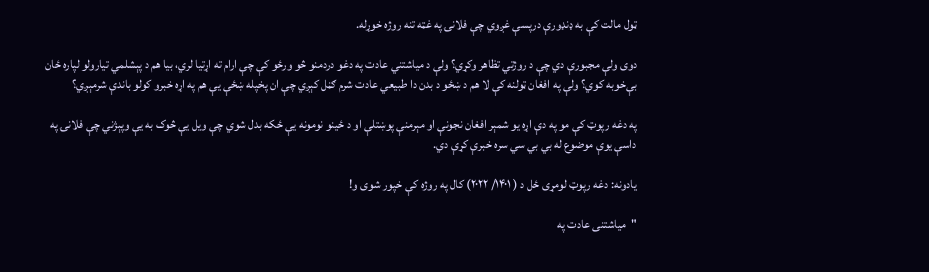ټول مالت کې به ډنډورې درپسې غږوي چې فلانۍ په غټه تنه روژه خوړله.

دوی ولې مجبورې دي چې د روژتي تظاهر وکړي؟ ولې د میاشتني عادت په دغو دردمنو څو ورځو کې چې ارام ته اړتیا لري، بیا هم د پېشلمي تیارولو لپاره ځان بې‌خوبه کوي؟ ولې په افغان ټولنه کې لا هم د ښځو د بدن دا طبیعي عادت شرم ګڼل کېږي چې ان پخپله ښځې یې هم په اړه خبرو کولو باندې شرمېږي؟

په دغه رپوټ کې مو په دې اړه یو شمېر افغان نجونې او مېرمنې پوښتلې او د ځينو نومونه یې ځکه بدل شوي چې ویل یې څوک به یې وپېژني چې فلانۍ په داسې یوې موضوع له بي بي سي سره خبرې کړې دي.

یادونه: دغه رپوټ لومړی ځل د ( ۱۴۰۱/ ۲۰۲۲) کال په روژه کې خپور شوی و!

"میاشتنی عادت په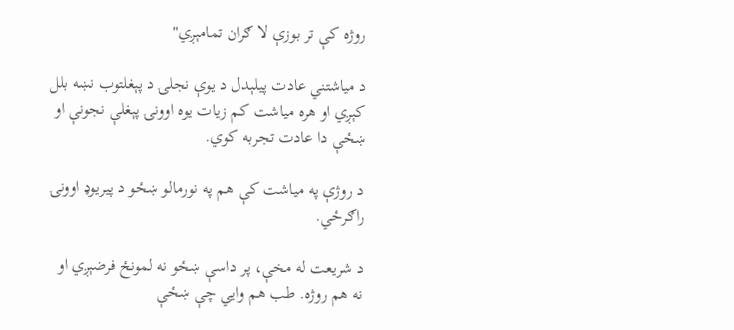روژه کې تر بوزې لا ګران تمامېږي"

د میاشتني عادت پيلېدل د یوې نجلۍ د پېغلتوب نښه بلل کېږي او هره میاشت کم زیات یوه اوونۍ پېغلې نجونې او ښځې دا عادت تجربه کوي.

د روژې په میاشت کې هم په نورمالو ښځو د پيریوډ اوونۍ راګرځي.

د شریعت له مخې، پر داسې ښځو نه لمونځ فرضېږي او نه هم روژه. طب هم وايي چې ښځې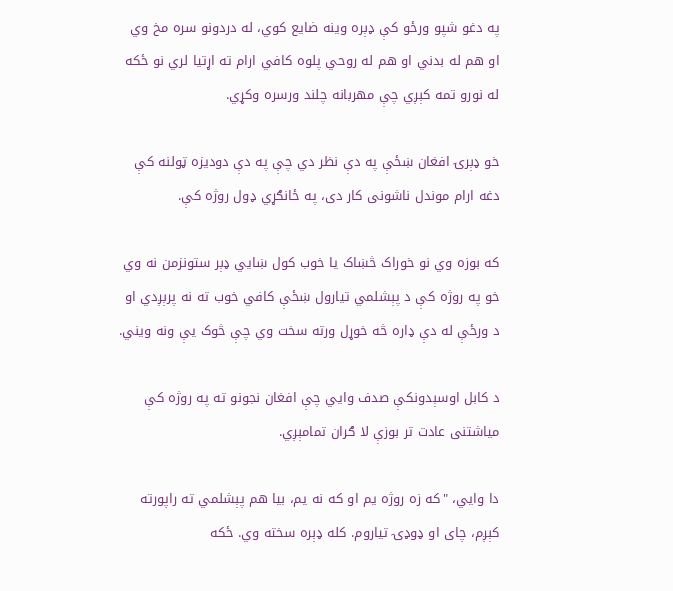په دغو شپو ورځو کې ډېره وینه ضایع کوي، له دردونو سره مخ وي او هم له بدني او هم له روحي پلوه کافي ارام ته اړتیا لري نو ځکه له نورو تمه کېږي چې مهربانه چلند ورسره وکړي.

خو ډېرۍ افغان ښځې په دې نظر دي چې په دې دودیزه ټولنه کې دغه ارام موندل ناشونی کار دی، په ځانګړي ډول روژه کې.

که بوزه وي نو خوراک څښاک یا خوب کول ښايي ډېر ستونزمن نه وي خو په روژه کې د پېشلمي تیارول ښځې کافي خوب ته نه پرېږدي او د ورځې له دې ډاره څه خوړل ورته سخت وي چې څوک یې ونه ویني.

د کابل اوسېدونکې صدف وايي چې افغان نجونو ته په روژه کې میاشتنی عادت تر بوزې لا ګران تمامېږي.

دا وايي، "که زه روژه یم او که نه یم،‌ بیا هم پېشلمي ته راپورته کېږم، چای او ډوډۍ تیاروم. کله ډېره سخته وي. ځکه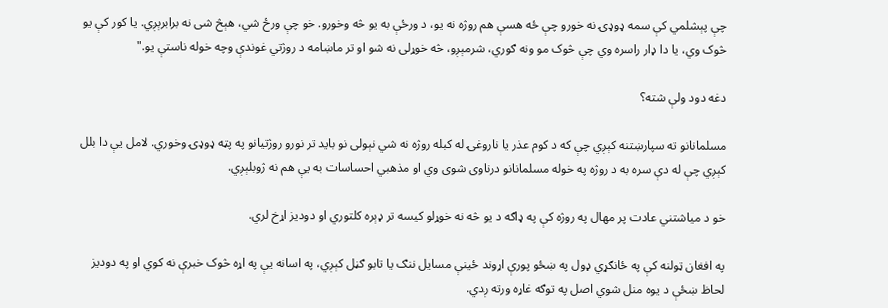چې پېشلمي کې سمه ډوډۍ نه خورو چې ځه هسې هم روژه نه یو، د ورځې به یو څه وخورو. خو چې ورځ شي، هېڅ شی نه برابرېږي. یا کور کې یو څوک وي، یا دا ډار راسره وي چې څوک مو ونه ګوري، شرمېږو، څه خوړلی نه شو او تر ماښامه د روژتي غوندې وچه خوله ناستې یو."

دغه دود ولې شته؟

مسلمانانو ته سپارښتنه کېږي چې که د کوم عذر یا ناروغۍ له کبله روژه نه شي نېولی نو باید تر نورو روژتیانو په پټه ډوډۍ وخوري. لامل یې دا بلل کېږي چې له دې سره به د روژه په خوله مسلمانانو درناوی شوی وي او مذهبي احساسات به یې هم نه ژوبلېږي.

خو د میاشتني عادت پر مهال په روژه کې په ډاګه د یو څه نه خوړلو کیسه تر ډېره کلتوري او دودیز اړخ لري.

په افغان ټولنه کې په ځانګړي ډول په ښځو پورې اړوند ځينې مسایل ننګ یا تابو ګڼل کېږي، په اسانه یې په اړه څوک خبرې نه کوي او په دودیز لحاظ ښځې د یوه منل شوي اصل په توګه غاړه ورته ږدي.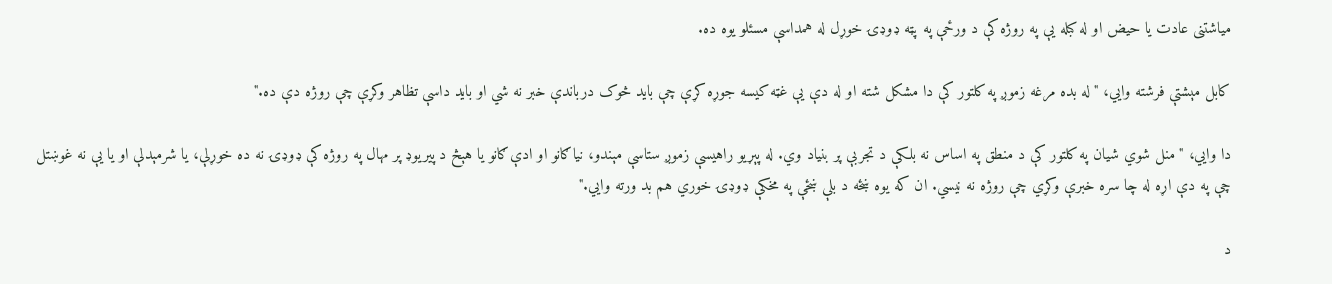میاشتنی عادت یا حیض او له کبله یې په روژه کې د ورځې په پټه ډوډۍ خوړل له همداسې مسئلو یوه ده.

کابل مېشتې فرشته وايي، "له بده مرغه زموږ په کلتور کې دا مشکل شته او له دې یې غټه کیسه جوړه کړې چې باید څوک درباندې خبر نه شي او باید داسې تظاهر وکړې چې روژه دې ده."

دا وايي، "منل شوي شیان په کلتور کې د منطق په اساس نه بلکې د تجربې پر بنیاد وي. له پېړيو راهیسې زموږ ستاسې مېندو، نیاګانو او ادې‌ګانو یا هېڅ د پیریوډ پر مهال په روژه کې ډوډۍ نه ده خوړلې، یا شرمېدلې او یا یې نه غوښتل چې په دې اړه له چا سره خبرې وکړي چې روژه نه نیسي. ان که یوه ښځه د بلې ښځې په مخکې ‌ډوډۍ خوري هم بد ورته وايي."

د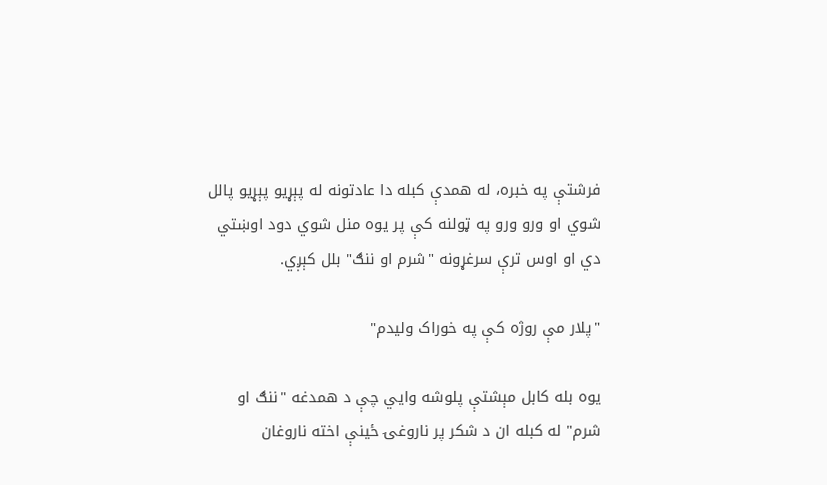فرشتې په خبره، له همدې کبله دا عادتونه له پېړیو پېړیو پالل شوي او ورو ورو په ټولنه کې پر یوه منل شوي دود اوښتي دي او اوس ترې سرغړونه "شرم او ننګ" بلل کېږي.

"پلار مې روژه کې په خوراک ولیدم"

یوه بله کابل مېشتې پلوشه وايي چې د همدغه "ننګ او شرم" له کبله ان د شکر پر ناروغۍ ځينې اخته ناروغان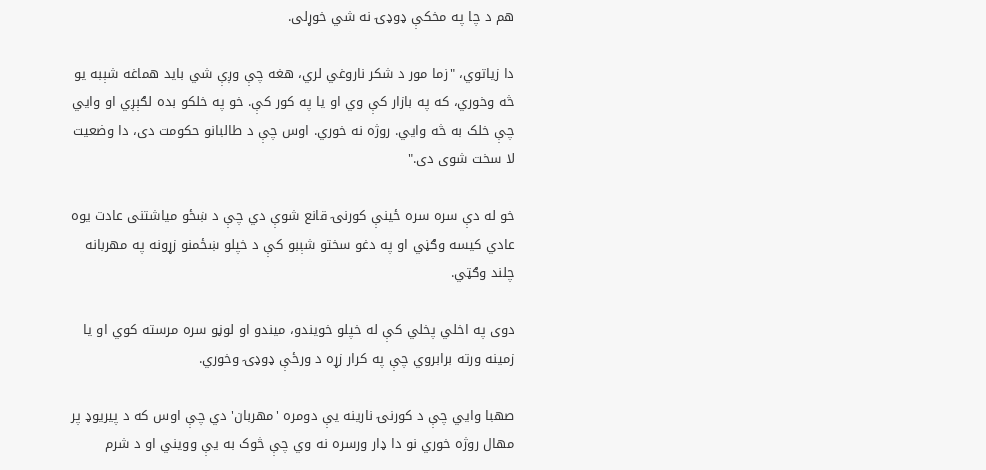هم د چا په مخکې ډوډۍ نه شي خوړلی.

دا زیاتوي، "زما مور د شکر ناروغي لري، هغه چې وږې شي باید هماغه شېبه یو څه وخوري، که په بازار کې وي او یا په کور کې. خو په خلکو بده لګېږي او وايي چې خلک به څه وايي. روژه نه خوري. اوس چې د طالبانو حکومت دی، دا وضعیت لا سخت شوی دی."

خو له دې سره سره ځینې کورنۍ قانع شوې دي چې د ښځو میاشتنی عادت یوه عادي کیسه وګڼي او په دغو سختو شېبو کې د خپلو ښځمنو زړونه په مهربانه چلند وګټي.

دوی په اخلي پخلي کې له خپلو خویندو، میندو او لوڼو سره مرسته کوي او یا زمینه ورته برابروي چې په کرار زړه د ورځې ډوډۍ وخوري.

صهبا وايي چې د کورنۍ نارینه یې دومره 'مهربان' دي چې اوس که د پیریوډ پر مهال روژه خوري نو دا ډار ورسره نه وي چې څوک به یې وویني او د شرم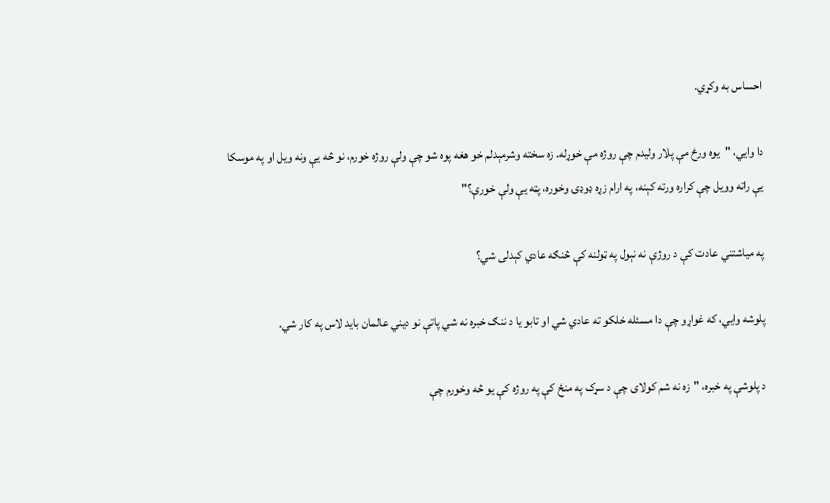احساس به وکړي.

دا وايي، "یوه ورځ مې پلار ولیدم چې روژه مې خوړله. زه سخته وشرمېدلم خو هغه پوه شو چې ولې روژه خورم، نو څه یې ونه ویل او په موسکا یې راته وویل چې کراره ورته کېنه، په ارام زړه ډوډۍ وخوره، پټه یې ولې خورې؟"

په میاشتني‌ عادت کې د روژې نه نېول په ټولنه کې څنګه عادي کېدلی شي؟

پلوشه وايي، که غواړو چې دا مسئله خلکو ته عادي شي او تابو یا د ننګ خبره نه شي پاتې نو دیني عالمان باید لاس په کار شي.

د پلوشې په خبره، "زه نه شم کولای چې د سړک په منځ کې په روژه کې یو څه وخورم چې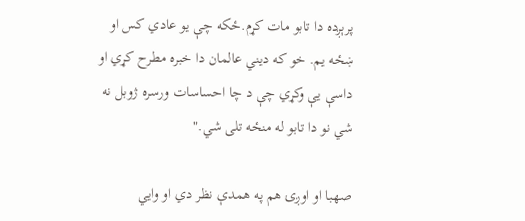پرېږده دا تابو مات کړم.ځکه چې یو عادي کس او ښځه یم. خو که دیني عالمان دا خبره مطرح کړي او داسې یې وکړي چې د چا احساسات ورسره ژوبل نه شي نو دا تابو له منځه تلی شي."

صهبا او اوږۍ هم په همدې نظر دي او وايي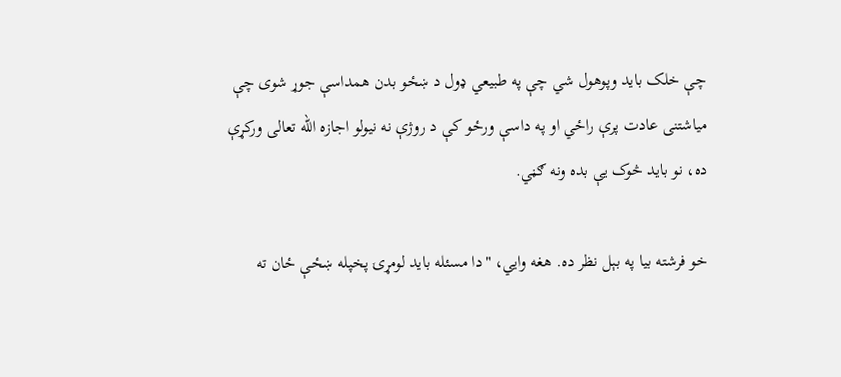چې خلک باید وپوهول شي چې په طبيعي ډول د ښځو بدن همداسې جوړ شوی چې میاشتنی عادت پرې راځي او په داسې ورځو کې د روژې نه نیولو اجازه الله تعالی ورکړې ده، نو باید څوک یې بده ونه ګڼي.

خو فرشته بیا په بېل نظر ده. هغه وايي، "دا مسئله باید لومړۍ پخپله ښځې ځان ته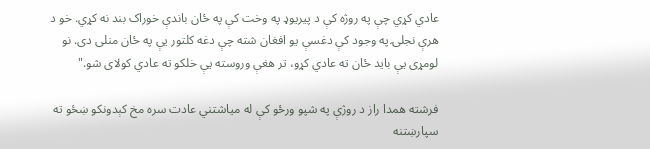عادي کړي چې په روژه کې د پيریوډ په وخت کې په ځان باندې خوراک بند نه کړي. خو د هرې نجلۍ په وجود کې دغسې یو افغان شته چې دغه کلتور یې په ځان منلی دی. نو لومړی یې باید ځان ته عادي کړو، تر هغې وروسته یې خلکو ته عادي کولای شو."

فرشته همدا راز د روژې په شپو ورځو کې له میاشتني‌ عادت سره مخ کېدونکو ښځو ته سپارښتنه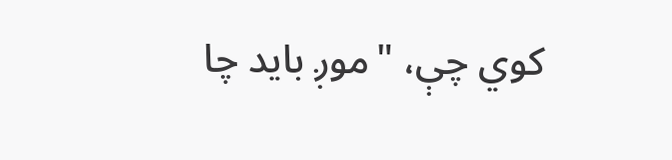کوي چې، "موږ باید چا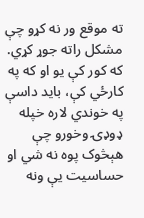ته موقع ور نه کړو چې مشکل راته جوړ کړي. که کور کې یو او که په کارځي کې، باید داسې په خوندي لاره خپله ډوډۍ وخورو چې هېڅوک پوه نه شي او حساسیت یې ونه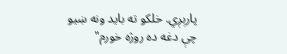پارېږي. خلکو ته باید ونه ښيو چې دغه ده روژه خورم"